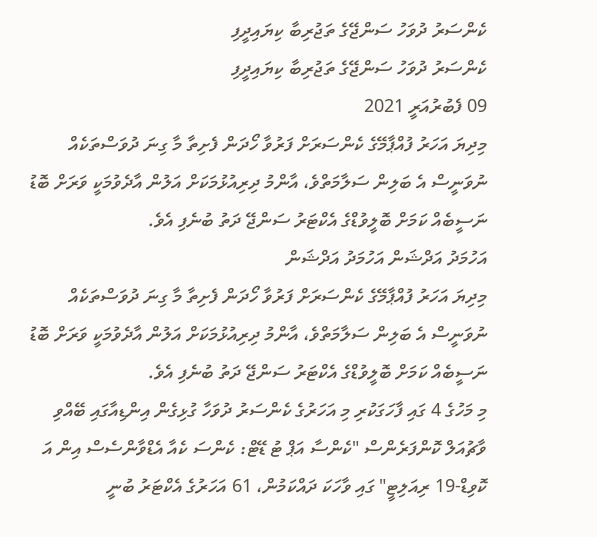ކެންސަރު ދުވަހު ސަންޖޭގެ ތަޖުރިބާ ކިޔައިދީފި
ކެންސަރު ދުވަހު ސަންޖޭގެ ތަޖުރިބާ ކިޔައިދީފި
09 ފެބުރުއަރީ 2021
މިދިޔަ އަހަރު ފުއްޕާމޭގެ ކެންސަރަށް ފަރުވާ ހޯދަން ފެށިތާ މާ ގިނަ ދުވަސްތަކެއް ނުވަނީސް އެ ބަލިން ސަލާމަތްވެ، އާންމު ދިރިއުޅުމަކަށް އަލުން އާދެވުމަކީ ވަރަށް ބޮޑު ނަސީބެއް ކަމަށް ބޮލީވުޑްގެ އެކްޓަރު ސަންޖޭ ދަތު ބުނެފި އެވެ.
އަހުމަދު އަދްޝަން އަހުމަދު އަދްޝަން
މިދިޔަ އަހަރު ފުއްޕާމޭގެ ކެންސަރަށް ފަރުވާ ހޯދަން ފެށިތާ މާ ގިނަ ދުވަސްތަކެއް ނުވަނީސް އެ ބަލިން ސަލާމަތްވެ، އާންމު ދިރިއުޅުމަކަށް އަލުން އާދެވުމަކީ ވަރަށް ބޮޑު ނަސީބެއް ކަމަށް ބޮލީވުޑްގެ އެކްޓަރު ސަންޖޭ ދަތު ބުނެފި އެވެ.
މި މަހުގެ 4 ގައި ފާހަގަކުރި މި އަހަރުގެ ކެންސަރު ދުވަހާ ގުޅިގެން އިންޑިއާގައި ބޭއްވި ވާޗުއަލް ކޮންފަރެންސް "ކެންސާ އަޕް ޓު ޑޭޓް: ކެންސަ ކެއާ އެޑްވާންސެސް އިން އަ ކޮވިޑް-19 ރިއަލިޓީ" ގައި ވާހަކަ ދައްކަމުން، 61 އަހަރުގެ އެކްޓަރު ބުނީ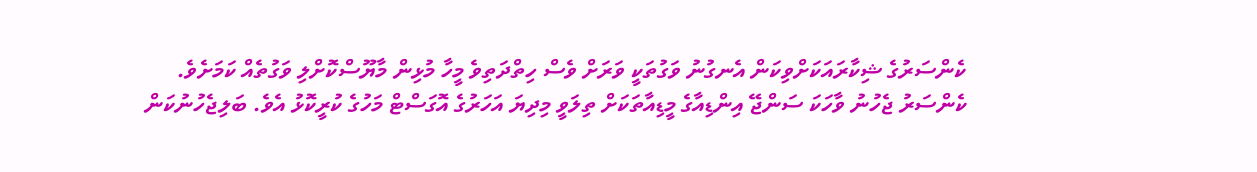ކެންސަރުގެ ޝިކާރައަކަށްވިކަން އެނގުނު ވަގުތަކީ ވަރަށް ވެސް ހިތްދަތިވެ މީހާ މުޅިން މާޔޫސްކޮށްލި ވަގުތެއް ކަމަށެވެ.
ކެންސަރު ޖެހުނު ވާހަކަ ސަންޖޭ އިންޑިއާގެ މީޑިއާތަކަށް ތިލަވީ މިދިޔަ އަހަރުގެ އޮގަސްޓް މަހުގެ ކުރީކޮޅު އެވެ. ބަލިޖެހުނުކަން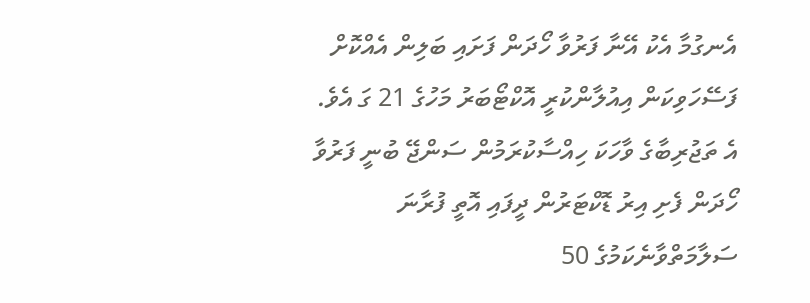އެނގުމާ އެކު އޭނާ ފަރުވާ ހޯދަން ފަށައި ބަލިން އެއްކޮށް ފަސޭހަވިކަން އިއުލާންކުރީ އޮކްޓޯބަރު މަހުގެ 21 ގަ އެވެ.
އެ ތަޖުރިބާގެ ވާހަކަ ހިއްސާކުރަމުން ސަންޖޭ ބުނީ ފަރުވާ ހޯދަން ފެށި އިރު ޑޮކްޓަރުން ދީފައި އޮތީ ފުރާނަ ސަލާމަތްވާނެކަމުގެ 50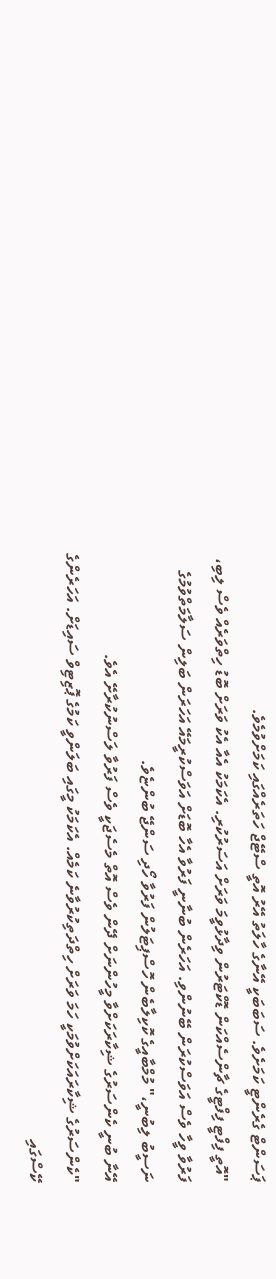ޕަސަންޓް ގެރެންޓީ ކަމަށެވެ. ސަބަބަކީ އޭނާގެ ހާލަތު އޭރު އޮތީ ސްޓޭޖް ހަތަރެއްގައި ކަމަށްވުމެވެ.
"އޮތީ ފިފްޓީ ފިފްޓީގެ ޗާންސެއްކަން ޑޮކްޓަރުން ވިދާޅުވީމަ ވަރަށް އަސަރުކުރި. އެކަމަކު އެއާ އެކު ވަރަށް ބޮޑު ހިތްވަރެއް ވެސް ލިބި، ފަރުވާ ވީހާ ވެސް އަވަސްކުރަން ބޭނުންވި. އަހަރެން ބުނާނީ ފަރުވާ އެހާ ބޮޑަށް އަވަސްކުރީމައޭ އަހަރަން ބަލިން ސަލާމަތްވުމުގެ ނަސީބު ލިބުނީ،" މުމްބާއީގެ ކޮކިލާބެން ހޮސްޕިޓަލުން ފަރުވާ ހޯދި ސަންޖޭ ބުންޏެވެ.
އޭނާ ބުނީ ކެންސަރުގެ ޝިކާރަކަށްވާ މީހުންނަށް ދޭން ވެސް އޮތް މެސެޖަކީ ވެސް ފަރުވާ ލަސްނުކުރާށޭ އެވެ.
"ކެންސަރުގެ ޝިކާރައަކަށްވުމަކީ ހަމަ ވަރަށް ހިތްދަތިކުރުވާނެ ކަމެއް. އެކަމަކު މީގައި ބަލަންވީ ކަމުގެ ޕޮޒިޓިވް ސައިޑަށް. އަހަރެންގެ ކޭސްގައި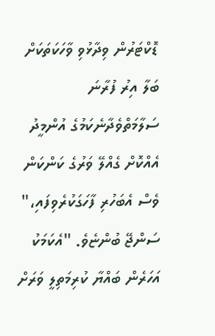ޑޮކްޓަރުން ވިދާޅުވި ވާހަކަތަކަށް ބަލާ އިރު ފުރާނަ ސަލާމަތްވެދާނެކަމުގެ އުންމީދު އެއްކޮށް ގެއްލޭ ވަރުގެ ކަންކަން ވެސް އެބަހުރި ފާހަގަކުރެވިފައި،" ސަންޖޭ ބުންޏެވެ. "އެކަމަކު އަހަރެން ބައްޔާ ކުރިމަތިލީ ވަރަށް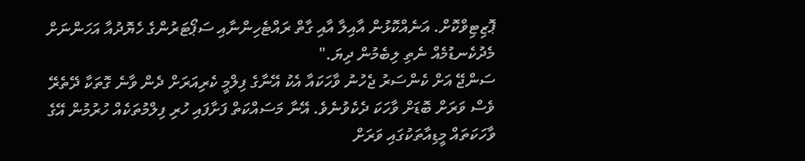ޕޮޒިޓިވްކޮށް. އަނެއްކޮޅުން އާއިލާ އާއި ގާތް ރައްޓެހިންނާއި ސަޕޯޓަރުންގެ ހެޔޮދުއާ އަހަންނަށް މެދުކެނޑުމެއް ނެތި ލިބެމުން ދިޔަ."
ސަންޖޭ އަށް ކެންސަރު ޖެހުނު ވާހަކައާ އެކު އޭނާގެ ފިލްމީ ކެރިއަރަށް ދެން ވާނެ ގޮތަކާ ދޭތެރޭ ވެސް ވަރަށް ބޮޑަށް ވާހަކަ ދެކެވުނެވެ. އޭނާ މަސައްކަތް ފަށާފައި ހުރި ފިލްމުތަކެއް ހުރުމުން އޭގެ ވާހަކަތައް މީޑިއާތަކުގައި ވަރަށް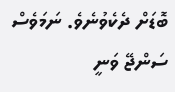ބޮޑަށް ދެކެވުނެވެ. ނަމަވެސް ސަންޖޭ ވަނީ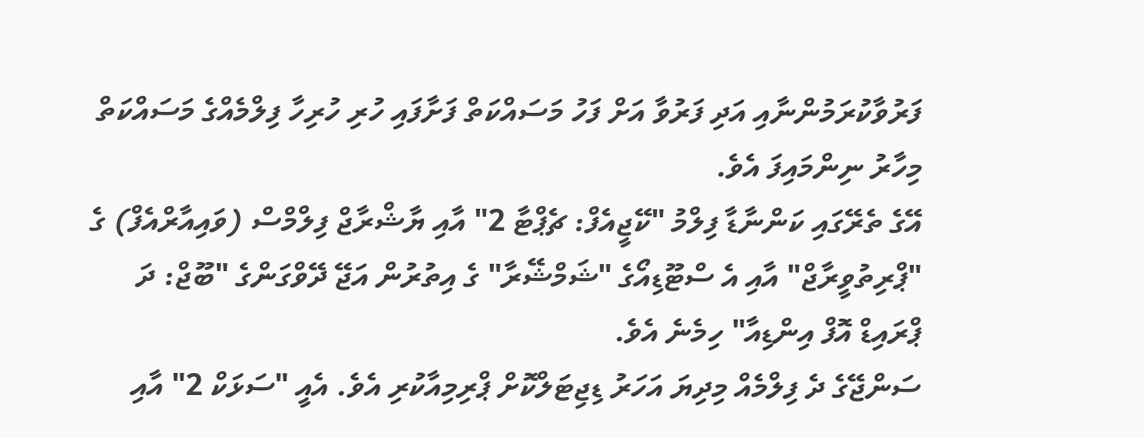ފަރުވާކުރަމުންނާއި އަދި ފަރުވާ އަށް ފަހު މަސައްކަތް ފަށާފައި ހުރި ހުރިހާ ފިލްމެއްގެ މަސައްކަތް މިހާރު ނިންމައިފަ އެވެ.
އޭގެ ތެރޭގައި ކަންނާޑާ ފިލްމު "ކޭޖީއެފް: ޗެޕްޓާ 2" އާއި ޔާޝްރާޖް ފިލްމްސް (ވައިއާރްއެފް) ގެ "ޕްރިތުވީރާޖް" އާއި އެ ސްޓޫޑިއޯގެ "ޝަމްޝޭރާ" ގެ އިތުރުން އަޖޭ ދޭވްގަންގެ "ބޫޖް: ދަ ޕްރައިޑް އޮފް އިންޑިއާ" ހިމެނެ އެވެ.
ސަންޖޭގެ ދެ ފިލްމެއް މިދިޔަ އަހަރު ޑިޖިޓަލްކޮށް ޕްރިމިއާކުރި އެވެ. އެއީ "ސަޅަކް 2" އާއި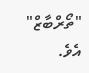"ތޯރްބާޒް" އެވެ.